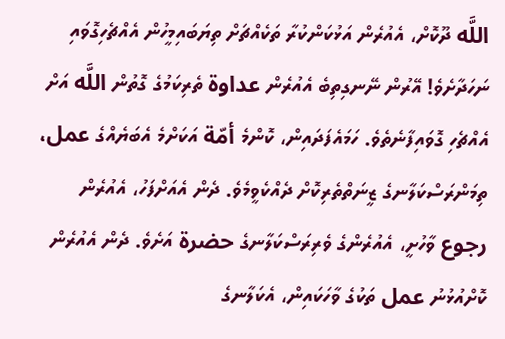اللَّه ދޫކޮށް، އެއުރެން އަޅުކަންކުރާ ތަކެއްޗަށް ތިޔަބައިމީހުން އެއްޗެހިގޮވައި ނަހަދާށެވެ! އޭރުން ނޭނގިތިބެ އެއުރެން عداوة ތެރިކަމުގެ ގޮތުން اللَّه އަށް އެއްޗެހި ގޮވައިފާނެތެވެ. ހަމައެފަދައިން، ކޮންމެ أمّة އަކަށްމެ އެބަޔެއްގެ عمل، ތިމަންރަސްކަލާނގެ ޒީނަތްތެރިކޮށް ދެއްކެވީމެވެ. ދެން އެއަށްފަހު، އެއުރެން رجوع ވާހުށީ، އެއުރެންގެ ވެރިރަސްކަލާނގެ حضرة އަށެވެ. ދެން އެއުރެން ކޮށްއުޅުނު عمل ތަކުގެ ވާހަކައިން، އެކަލާނގެ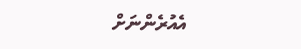އެއުރެންނަށް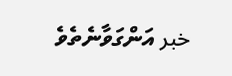خبر އަންގަވާނެތެވެ